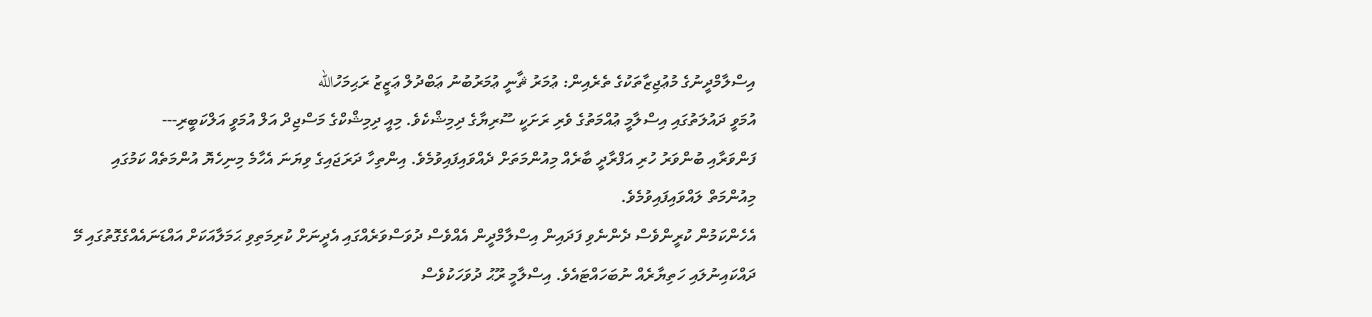އިސްލާމްދީނުގެ މުޢުޖިޒާތަކުގެ ތެރެއިން: ޢުމަރު ޘާނީ ޢުމަރުބުނު ޢަބްދުލް ޢަޒީޒު ރަޙިމަހުالله
އުމަވީ ދައުލަތުގައި އިސްލާމީ ޢުއްމަތުގެ ވެރި ރަށަކީ ސޫރިޔާގެ ދިމިޝްކެވެ. މިއީ ދިމިޝްކްގެ މަސްޖިދް އަލް އުމަވީ އަލްކަބީރި---
ފަންވަރާއި ބުންވަރު ހުރި އަފްރާދީ ބާރެއް މިއުންމަތަށް ދެއްވައިފައިވުމެވެ. އިންތިހާ ދަރަޖައިގެ ވިޔަނަ އެހާމެ މިނިހެޔޮ އުންމަތެއް ކަމުގައި މިއުންމަތް ލައްވައިފައިވުމެވެ.
އެހެންކަމުން ކުރީންވެސް ދެންނެވި ފަދައިން އިސްލާމްދީން އެއްވެސް ދުވަސްވަރެއްގައި އެދީނަށް ކުރިމަތިވި ޙަމަލާއަކަށް އައްޑަނައެއްގެގޮތުގައި މޭ ދައްކައިނުލައި ހަތިޔާރެއް ނުބަހައްޓައެވެ. އިސްލާމީ ރޫޙު ދުވަހަކުވެސް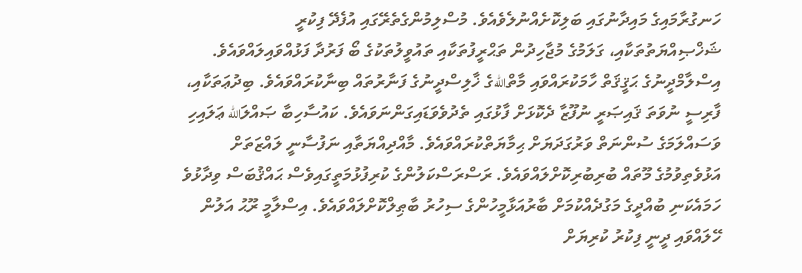ހަނގުރާމައިގެ މައިދާނުގައި ބަލިކޮށެއްނުލެވެއެވެ. މުސްލިމުންގެތެރޭގައި އުފެދޭ ފިކުރީ ޝަޚްޞިއްޔަތުތަކާއި، ގަލަމުގެ މުޖާހިދުން ތަޙްރީފުތަކާއި ތައުވީލުތަކުގެ ބޯ ފަރުދާ ފަޅުއްވައިލައްވައެވެ. އިސްލާމްދީނުގެ ޙަޤީޤަތް ހާމަކުރައްވައި މާތްاللهގެ ޚާލިސްދީނުގެ ފަނާރުތައް ބިނާކުރައްވައެވެ. ބިދުޢަތަކާއި، ފާރިސީ ނުވަތަ ޤައިޞަރީ ނުފޫޒާ ދެކޮޅަށް ފާޅުގައި ތެދުވެވަޑައިގަންނަވައެވެ. ކައުސާހިބާ ޞައްލަالله ޢަލައިހި ވަސައްލަމަގެ ސުންނަތް ވަރުގަދަޔަށް ޙިމާޔަތްކުރައްވައެވެ. މާއްދިއްޔަތާއި ނަފުސާނީ ލައްޒަތަށް އަޅުވެތިވުމުގެ މޫތައް ބުރިބުރިކޮށްލައްވައެވެ. ރަސްރަސްކަލުންގެ ކުރިފުޅުމަތީގައިވެސް ޙައްޤުބަސް ވިދާޅުވެ ހަމައެކަނި ބުއްދީގެ މަގުދެއްކުމަށް ބާރުއަޅާމީހުންގެ ސިހުރު ބާޠިލްކޮށްލައްވައެވެ. އިސްލާމީ ރޫޙު އަލުން ހޭލައްވައި ދީނީ ފިކުރު ކުރިޔަށް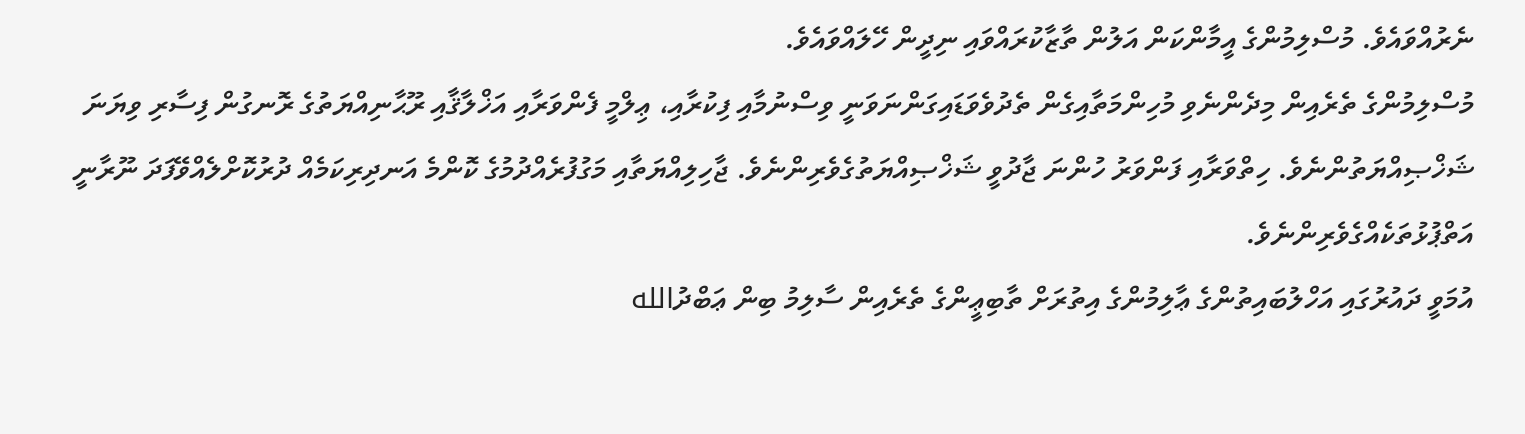ނެރުއްވައެވެ. މުސްލިމުންގެ އީމާންކަން އަލުން ތާޒާކުރައްވައި ނިދީން ހޭލައްވައެވެ.
މުސްލިމުންގެ ތެރެއިން މިދެންނެވި މުހިންމަތާއިގެން ތެދުވެވަޑައިގަންނަވަނީ ވިސްނުމާއި ފިކުރާއި، ޢިލްމީ ފެންވަރާއި އަޚްލާޤާއި ރޫޙާނިއްޔަތުގެ ރޮނގުން ފިސާރި ވިޔަނަ ޝަޚްޞިއްޔަތުންނެވެ. ހިތްވަރާއި ފަންވަރު ހުންނަ ޖާދުވީ ޝަޚްޞިއްޔަތުގެވެރިންނެވެ. ޖާހިލިއްޔަތާއި މަގުފުރެއްދުމުގެ ކޮންމެ އަނދިރިކަމެއް ދުރުކޮށްލެއްވޭފަދަ ނޫރާނީ އަތްޕުޅުތަކެއްގެވެރިންނެވެ.
އުމަވީ ދައުރުގައި އަހްލުބައިތުންގެ ޢާލިމުންގެ އިތުރަށް ތާބިޢީންގެ ތެރެއިން ސާލިމު ބިން ޢަބްދުالله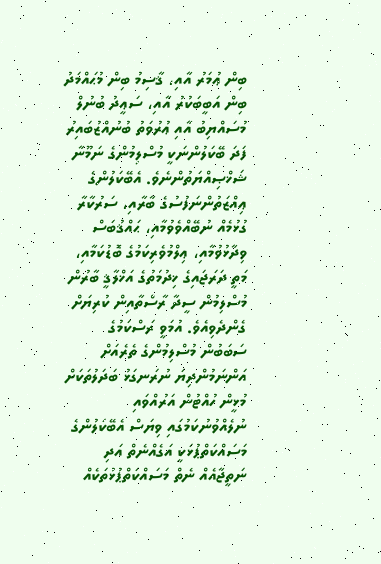ބިން ޢުމަރު އާއި، ޤާސިމު ބިން މުޙައްމަދު ބިން އަބީބަކުރު އާއި، ސަޢީދު ބުނުލް މުސައްޔިބު އާއި ޢުރުވަތު ބުނުއްޒުބައިރު ފަދަ ބޭކަލުންނަކީ މުސްލިމުންގެ ނަމޫނާ ޝަޚްޞިއްޔަތުންނެވެ. އެބޭކަލުންގެ ޢިއްޒަތުންނަފުސުގެ ބާރާއި، ސަރުކާރާ ގުޅުމެއް ނުބޭއްވެވުމާއި، ޙައްޤުބަސް ވިދާޅުވުމާއި، ޢިލްމުވެރިކަމުގެ ބޮޑުކަމާއި، މަތީ ދަރަޖައިގެ ޚިދުމަތުގެ އަޚްލާޤީ ބާރުން މުސްލިމުން ސީދާ ރާސްތާއިން ކުރިޔަށް ގެންދެވިއެވެ. އުމަވީ ރަސްކަމުގެ ސަބަބުން މުސްލިމުންގެ ތެރެއަށް އަންނަމުންދިޔަ ނުރަނގަޅު ބަދަލުތަކަށް މުޅީން ހުއްޓުން އަރުއްވައި ނުލެއްވުނުކަމުގައި ވިޔަސް އެބޭކަލުންގެ މަސައްކަތްޕުޅަކީ އަގެއްނެތް އަދި ނަތީޖާއެއް ނެތް މަސައްކަތްޕުޅުތަކެއް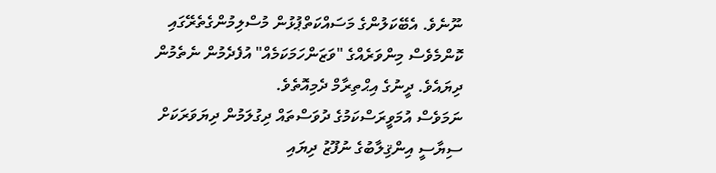ނޫނެވެ. އެބޭކަލުންގެ މަސައްކަތްޕުޅުން މުސްލިމުންގެތެރޭގައި ކޮންމެވެސް މިންވަރެއްގެ "ވަޒަންހަމަކަމެއް" އުފެދެމުން ނެތެމުން ދިޔައެވެ. ދީނުގެ އިޙްތިރާމް ދެމިއޮތެވެ.
ނަމަވެސް އުމަވީރަސްކަމުގެ ދުވަސްތައް ދިގުލަމުން ދިޔަވަރަކަށް ސިޔާސީ އިންޤިލާބުގެ ނުފޫޒު ދިޔައި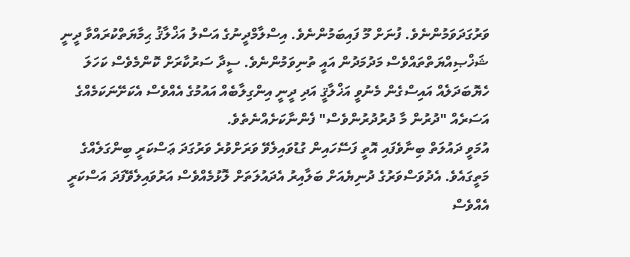ވަރުގަދަވަމުންނެވެ. ފުނަށް މޫ ފައިބަމުންނެވެ. އިސްލާމްދީނުގެ އަސްލު އަޚްލާޤު ޙިމާޔަތްކުރައްވާ ދީނީ ޝަޚްޞިއްޔަތްތައްވެސް މަދުމަދުން އައީ ތުނިވަމުންނެވެ. ސީދާ ސަރުކާރަށް ކޮންމެވެސް ކަހަލަ ހެޔޮބަދަލެއް އައިސްގެން މެނުވީ އަޚްލާޤީ އަދި ދީނީ އިންގިލާބެއް އައުމުގެ އެއްވެސް އެކަށޭނަކަމެއްގެ އަސަރެއް "ދުރުން މާ ދުރުދުރުންވެސް" ފެންނާކަށެއްނެތެވެ.
އުމަވީ ދައުލަތް ބިނާވެފައި އޮތީ ފަސޭހައިން ގުޑުވައިލެވޭ ވަރަށްވުރެ ވަރުގަދަ ޢަސްކަރީ ބިންގަލެއްގެ މަތީގައެވެ. އެދުވަސްވަރުގެ ދުނިޔެއަށް ބަލާއިރު އެދައުލަތަށް ލޮޅުމެއްވެސް އަރުވައިލެވޭފަދަ އަސްކަރީ އެއްވެސް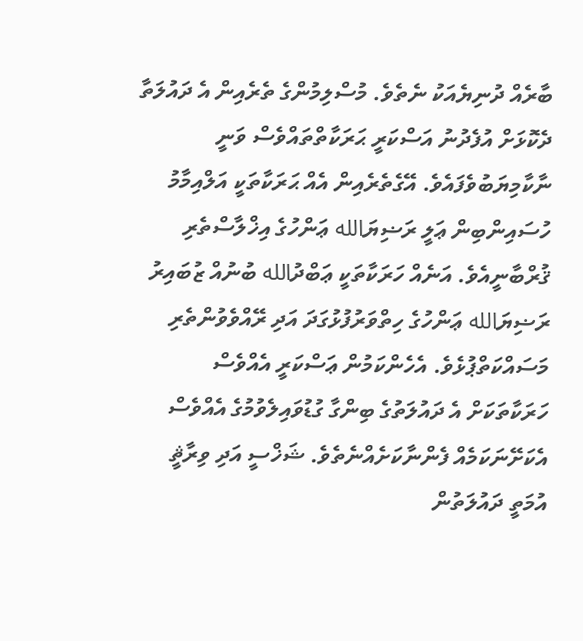ބާރެއް ދުނިޔެއަކު ނެތެވެ. މުސްލިމުންގެ ތެރެއިން އެ ދައުލަތާ ދެކޮޅަށް އުފެދުނު އަސްކަރީ ޙަރަކާތްތައްވެސް ވަނީ ނާކާމިޔަބުވެފައެވެ. އޭގެތެރެއިން އެއް ޙަރަކާތަކީ އަލްއިމާމު ހުސައިންބިން ޢަލީ ރަޟިޔަالله ޢަންހުގެ އިޚްލާސްތެރި ޤުރްބާނީއެވެ. އަނެއް ހަރަކާތަކީ ޢަބްދުالله ބުނުއް ޒުބައިރު ރަޟިޔަالله ޢަންހުގެ ހިތްވަރުފުޅުގަދަ އަދި ރޭއްވެވުންތެރި މަސައްކަތްޕުޅެވެ. އެހެންކަމުން ޢަސްކަރީ އެއްވެސް ހަރަކާތަކަށް އެ ދައުލަތުގެ ބިންގާ ގުޑުވައިލެވުމުގެ އެއްވެސް އެކަށޭނަކަމެއް ފެންނާކަށެއްނެތެވެ. ޝަޚްސީ އަދި ވިރާޘީ އުމަތީ ދައުލަތުން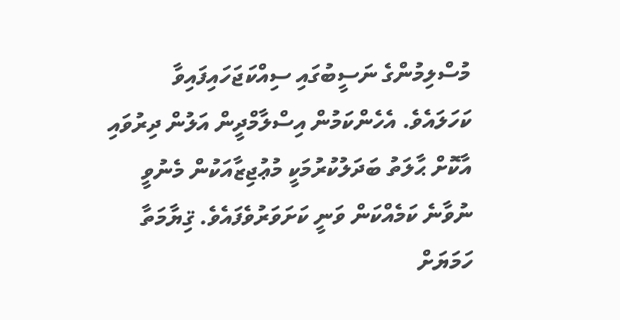މުސްލިމުންގެ ނަސީބުގައި ސިއްކަޖަހައިފައިވާ ކަހަލައެވެ. އެހެންކަމުން އިސްލާމްދީން އަލުން ދިރުވައި އާކޮށް ޙާލަތު ބަދަލުކުރުމަކީ މުޢުޖިޒާއަކުން މެނުވީ ނުވާނެ ކަމެއްކަން ވަނީ ކަށަވަރުވެފައެވެ. ޤިޔާމަތާ ހަމަޔަށް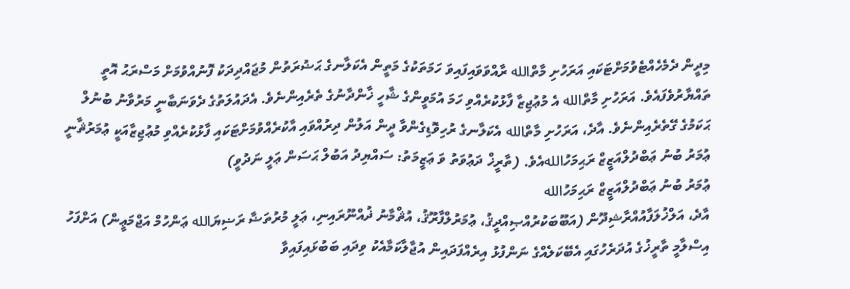މިދީން ދެމެހެއްޓެވުމަށްޓަކައި އަރަހުށި މާތްالله ރާއްވަވައިފައިވަ ހަމަތަކުގެ މަތީން އެކަލާނގެ ޙަޟުރަތުން މުޖައްދިދަކު ފޮނުއްވުމަށް މަސްރަޙު އޮތީ ތައްޔާރުވެފައެވެ. އަރަހުށި މާތްالله އެ މުޢުޖިޒާ ފާޅުކުރެއްވި ހަމަ އުމަވީންގެ ޝާހީ ޚާންދާނުގެ ތެރެއިންނެވެ. އެދައުލަތުގެ ދެވަނަބާނީ މަރުވާނު ބުނުލް ޙަކަމުގެ ގޭތެރެއިންނެވެ. އާދެ، އަރަހުށި މާތްالله އެކަލާނގެ ރުހިވޮޑިގެންވާ ދީން އަލުން ދިރުއްވައި އާކުރެއްވުމަށްޓަކައި ފާޅުކުރެއްވި މުޢުޖިޒާއަކީ ޢުމަރުޘާނީ ޢުމަރު ބުނު ޢަބްދުލްއަޒީޒް ރަޙިމަހުاللهއެވެ. (ތާރީޚް ދަޢުވަތު ވަ ޢަޒީމަތު: ސައްޔިދު އަބުލް ޙަސަން ޢަލީ ނަދުވީ)
ޢުމަރު ބުނު ޢަބްދުލްއަޒީޒް ރަޙިމަހުالله
އާދެ، އަލްޚުލަފާއުއްރާޝިދޫން (އަބޫބަކުރުއްޞިއްދީޤު، ޢުމަރުލްފާރޫޤު، އުޘްމާނު ޛުއްނޫރައިނި، ޢަލީ މުރުތަޟާ ރަޟިޔަالله ޢަންހުމް އަޖްމަޢީން) އަށްފަހު އިސްލާމީ ތާރީޚުގެ އުދަރެހުގައި އެބޭކަލެއްގެ ނަންފުޅު އިރެއްފަދައިން އުޖާލާކަމާއެކު ވިދައި ބަބުޅައިފައިވާ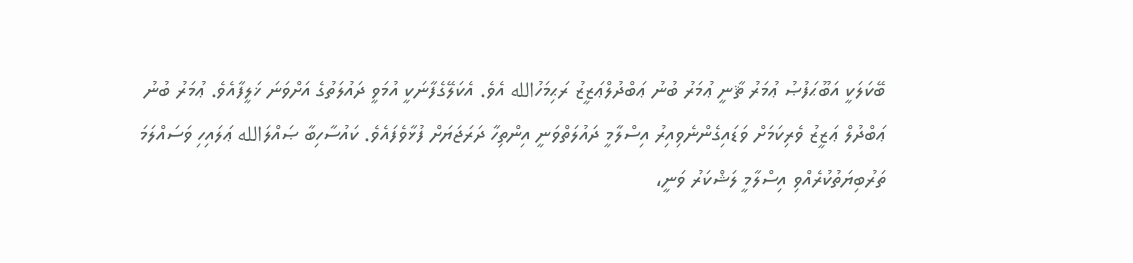ބޭކަލަކީ އަބޫޙަފުޞު ޢުމަރު ޘާނީ ޢުމަރު ބުނު ޢަބްދުލްޢަޒީޒު ރަޙިމަހުالله އެވެ. އެކަލޭގެފާނަކީ އުމަވީ ދައުލަތުގެ އަށްވަނަ ޚަލީފާއެވެ. ޢުމަރު ބުނު ޢަބްދުލް ޢަޒީޒު ވެރިކަމަށް ވަޑައިގެންނެވިއިރު އިސްލާމީ ދައުލަތްވަނީ އިންތިހާ ދަރަޖަޔަށް ފުޅާވެފައެވެ. ކައުސާހިބާ ޞައްލަالله ޢަލައިހި ވަސައްލަމަ ތަރުބިޔަތުކުރެއްވި އިސްލާމީ ލަޝްކަރު ވަނީ،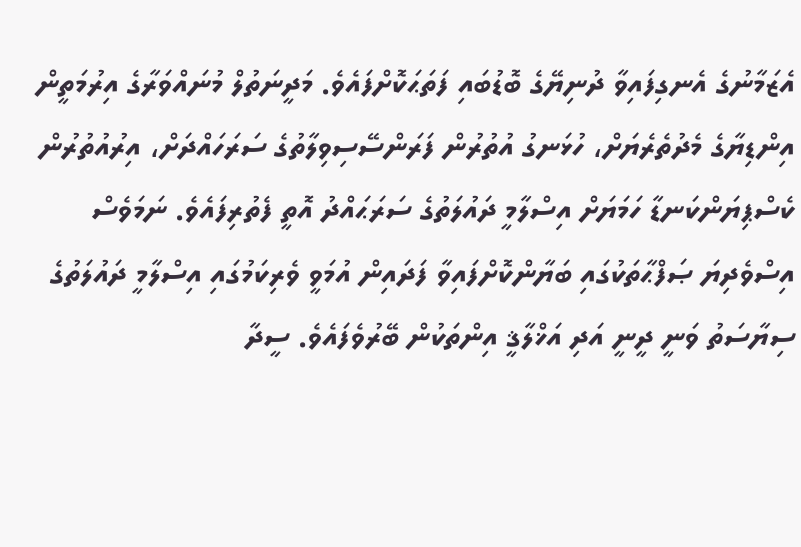އެޒަމާނުގެ އެނގިފައިވާ ދުނިޔޭގެ ބޮޑުބައި ފަތަޙަކޮށްފައެވެ. މަދީނަތުލް މުނައްވަރާގެ އިރުމަތީން އިންޑިޔާގެ މެދުތެރެޔަށް، ހުޅަނގު އުތުރުން ފަރަންސޭސިވިލާތުގެ ސަރަހައްދަށް، އިރުއުތުރުން ކެސްޕިޔަންކަނޑާ ހަމަޔަށް އިސްލާމީ ދައުލަތުގެ ސަރަޙައްދު އޮތީ ފެތުރިފައެވެ. ނަމަވެސް އިސްވެދިޔަ ޞަފްޙާތަކުގައި ބަޔާންކޮށްފައިވާ ފަދައިން އުމަވީ ވެރިކަމުގައި އިސްލާމީ ދައުލަތުގެ ސިޔާސަތު ވަނީ ދީނީ އަދި އަޚްލާޤީ އިންތަކުން ބޭރުވެފައެވެ. ސީދާ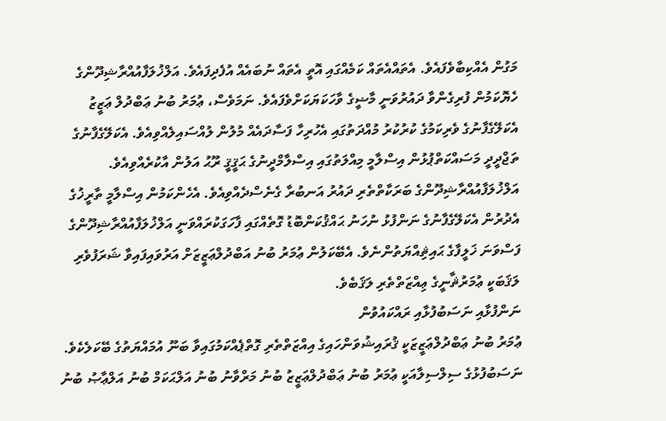މަގުން އެއްކިބާވެފައެވެ. އެތައްއެތައް ކަމެއްގައި އޮތީ އެތައް ނުބައެއް އުފެދިފައެވެ. އަލްޚުލަފާއުއްރާޝިދޫންގެ ހެޔޮކަމުން ފުރިގެންވާ ދައުރުވަނީ މާޟީގެ ވާހަކަޔަކަށްވެފައެވެ. ނަމަވެސް، ޢުމަރު ބުނު ޢަބްދުލް ޢަޒީޒު އެކަލޭގެފާނުގެ ވެރިކަމުގެ ކުރުކުރު މުއްދަތުގައި އެހުރިހާ ފަސާދައެއް މުލުން ލުއްސައިލެއްވިއެވެ. އެކަލޭގެފާނުގެ ތަޖްދީދީ މަސައްކަތްޕުޅުން އިސްލާމީ މިއްލަތުގައި އިސްލާމްދީނުގެ ޙަޤީޤީ ރޫޙު އަލުން އާކުރެއްވިއެވެ. އަލްޚުލަފާއުއްރާޝިދޫންގެ ބަރަކާތްތެރި ދައުރު އަނބުރާ ގެނެސްދެއްވިއެވެ. އެހެންކަމުން އިސްލާމީ ތާރީޚުގެ އެދުރުން އެކަލޭގެފާނުގެ ނަންފުޅު ނުހަނު ޙައްޤުކަންބޮޑު ގޮތެއްގައި ފާހަގަކުރައްވަނީ އަލްޚުލަފާއުއްރާޝިދޫންގެ ފަސްވަނަ ޚަލީފާގެ ޙައިޘިއްޔަތުންނެވެ. އެބޭކަލުން ޢުމަރު ބުނު އަބްދުލްޢަޒީޒަށް އަރުވައިފައިވާ ޝަރަފުވެރި ލަޤަބަކީ ޢުމަރުޘާނީގެ ޢިއްޒަތްތެރި ލަޤަބެވެ.
ނަންފުޅާއި ނަސަބުފުޅާއި ރައްކައުވުން
ޢުމަރު ބުނު ޢަބްދުލްޢަޒީޒަކީ ޤުރައިޝުވަންހައިގެ އިއްޒަތްތެރި ގޮތްޕެއްކަމުގައިވާ ބަނޫ އުމައްޔަތުގެ ބޭކަލެކެވެ. ނަސަބުފުޅުގެ ސިލްސިލާއަކީ ޢުމަރު ބުނު ޢަބްދުލްޢަޒީޒު ބުނު މަރްވާނު ބުނު އަލްޙަކަމް ބުނު އަލްޢާޞު ބުނު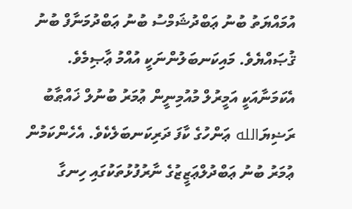އުމައްޔަތު ބުނު ޢަބްދުޝަމްސު ބުނު ޢަބްދުމަނާފް ބުނު ޤުޞައްޔެވެ. މައިކަނބަލުންނަކީ އުއްމު ޢާޞިމެވެ. އެކަމަނާއަކީ އަމީރުލް މުއުމިނީން ޢުމަރު ބުނުލް ޚައްޠާބު ރަޟިޔަالله ޢަންހުގެ ކާފަ ދަރިކަނބަލެކެވެ. އެހެންކަމުން ޢުމަރު ބުނު ޢަބްދުލްޢަޒީޒުގެ ނާރުފުޅުތަކުގައި ހިނގާ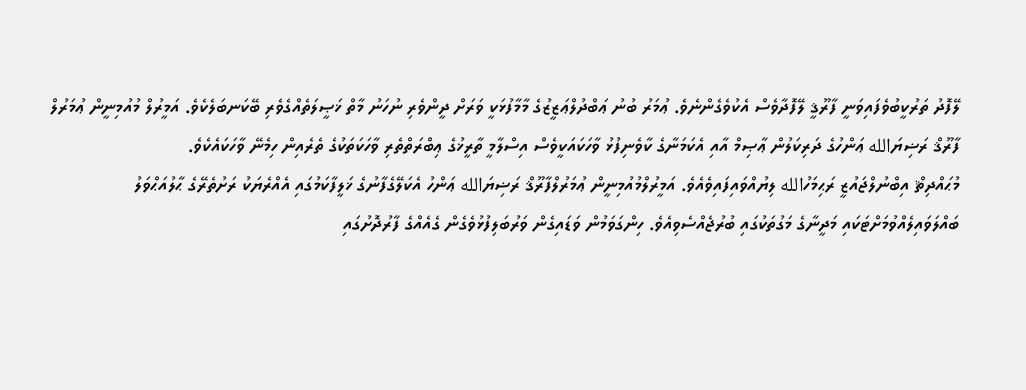ލޭފޮދު ތަރުކީބުވެފައިވަނީ ފާރޫޤީ ލޭފޮދާވެސް އެކުވެގެންނެވެ. ޢުމަރު ބުނު ޢަބްދުލްޢަޒީޒުގެ މާމާފުޅަކީ ވަރަށް ދީންވެރި ނުހަނު މާތް ޚަޞީލަތެއްގެވެރި ބޭކަނބަލެކެވެ. އަމީރުލް މުއުމިނީން ޢުމަރުލް ފާރޫޤް ރަޟިޔަالله ޢަންހުގެ ދަރިކަލުން ޢާޞިމް އާއި އެކަމަނާގެ ކާވެނިފުޅު ވާހަކައަކީވެސް އިސްލާމީ ތާރީޚުގެ ޢިބްރަތްތެރި ވާހަކަތަކުގެ ތެރެއިން ހިމެނޭ ވާހަކައެކެވެ.
މުޙައްދިޘް އިބްނުލްޖައުޒީ ރަޙިމަހުالله ލިޔުއްވައިފައިވެއެވެ. އަމީރުލްމުއުމިނީން ޢުމަރުލްފާރޫޤް ރަޟިޔަالله ޢަންހު އެކަލޭގެފާނުގެ ޚަލީފާކަމުގައި އެއްރެޔަކު ރަށުތެރޭގެ ޙާލުއަޙްވަލު ބައްލަވައިލެއްވުމަށްޓަކައި މަދީނާގެ މަގުތަކުގައި ބުރުޖެއްސެވިއެވެ. ހިންގަވަމުން ވަޑައިގެން ވަރުބަލިފުޅުވެގެން ގެއެއްގެ ފާރުދޮށުގައި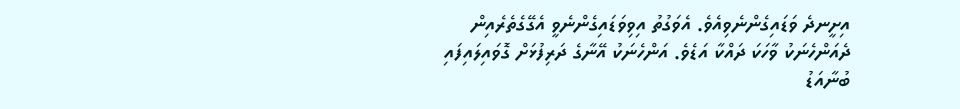އިށީނދެ ވަޑައިގެންނެވިއެވެ. އެވަގުތު އިވިވަޑައިގެންނެވީ އެގޭގެތެރެއިން ދެއަންހެނަކު ވާހަކަ ދައްކާ އަޑެވެ. އަންހެނަކު އޭނާގެ ދަރިފުޅަށް ގޮވައިލައިފައި ބުނާއަޑު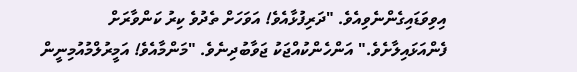އިވިވަޑައިގެންނެވިއެވެ. "ދަރިފުޅާއެވެ! އަވަހަށް ތެދުވެ ކިރު ކަންވާރަށް ފެންއަޅައިލާށެވެ." އަންހެންކުއްޖަކު ޖަވާބުދިނެވެ. "މަންމާއެވެ! އަމީރުލްމުއުމިނީން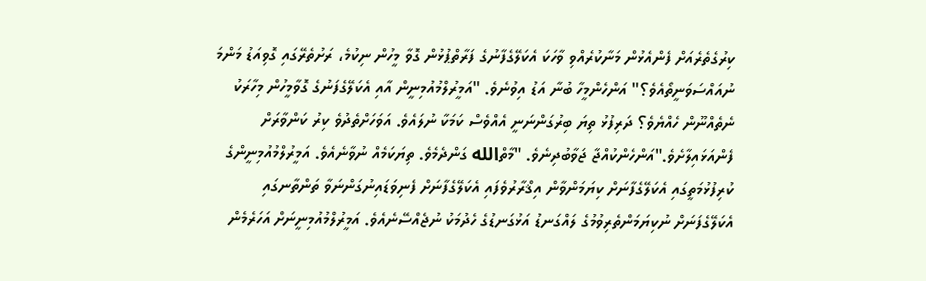ކިރުގެތެރެއަށް ފެންއެޅުން މަނާކުރެއްވި ވާހަކަ އެކަލޭގެފާނުގެ ފަރާތްޕުޅުން ގޮވާ މީހުން ނިކުމެ، ރަށުތެރޭގައި ގޮވިއަޑު މަންމަ ނުއައްސަވަނީތޯއެވެ؟" އަންހެންމީހާ ބުނާ އަޑު އިވުނެވެ. "އަމީރުލްމުއުމިނީން އާއި އެކަލޭގެފަނުގެ ގޮވާމީހުން މިހާރަކު ނެތެއްނޫން ހެއްޔެވެ؟ ދަރިފުޅު ތިޔަ ބިރުގަންނަނީ އެއްވެސް ކަމަކާ ނުލައެވެ. އަވަހަށްތެދުވެ ކިރު ކަންވާރަށް ފެންއަޅައިލާށެވެ."އަންހެންކުއްޖާ ޖަވާބުދިނެވެ. "މާތްالله ގަންދެމެވެ. ތިޔަކަމެއް ނުވާނެއެވެ. އަމީރުލްމުއުމިނީންގެ ކުރިފުޅުމަތީގައި އެކަލޭގެފާނަށް ކިޔަމަންވާން އިޤްރާރުވެފައި އެކަލޭގެފާނަށް ފެނިވަޑައިނުގަންނަވާ ތަންތާނގައި އެކަލޭގެފަނަށް ނުކިޔަމަންތެރިވުމުގެ ލައްގަނޑު އަޅުގަނޑުގެ ހެދުމަކު ނުޖެއްސޭނެއެވެ. އަމީރުލްމުއުމިނީނަށް އަހަރެމެން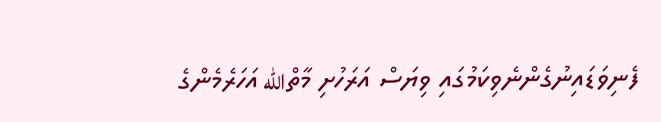ފެނިވަޑައިނުގެންނެވިކަމުގައި ވިޔަސް އަރަހުށި މާތްالله އަހަރެމެންގެ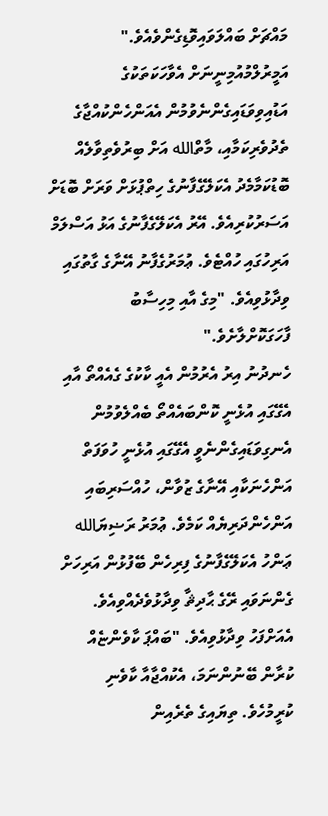މައްޗަށް ބައްލަވައިވޮޑިގެންވެއެވެ."
އަމީރުލްމުއުމިނީނަށް އެވާހަކަތަކުގެ އަޑުއިވިވަޑައިގެންނެވުމުން އެއަންހެންކުއްޖާގެ ތެދުވެރިކަމާއި، މާތްالله އަށް ބިރުވެތިވާލެއް ބޮޑުކަމާމެދު އެކަލޭގެފާނުގެ ހިތްޕުޅަށް ވަރަށް ބޮޑަށް އަސަރުކުރިއެވެ. އޭރު އެކަލޭގެފާނުގެ އަޅު އަސްލަމް އަރިހުގައި ހުއްޓެވެ. ޢުމަރުގެފާނު އޭނާގެ ގާތުގައި ވިދާޅުވިއެވެ. "މިގެ އާއި މިހިސާބު ފާހަގަކޮށްލާށެވެ."
ހެނދުނު އިރު އެރުމުން އެއީ ކާކުގެ ގެއެއްތޯ އާއި އެގޭގައި އުޅެނީ ކޮންބައެއްތޯ ބެއްލެވުމުން އެނގިވަޑައިގެންނެވީ އެގޭގައި އުޅެނީ ހުވަފަތް އަންހެނަކާއި އޭނާގެ ޒުވާން، ހުއްސަރިބައި އަންހެންދަރިޔެއް ކަމެވެ. ޢުމަރު ރަޟިޔަالله ޢަންހު އެކަލޭގެފާނުގެ ފިރިހެން ބޭފުޅުން އަރިހަށް ގެންނަވައި ރޭގެ ޙާދިޘާ ވިދާޅުވެދެއްވިއެވެ. އެއަށްފަހު ވިދާޅުވިއެވެ. "ބައްޕަ ކާވެންޏެއް ކުރާން ބޭނުންނަމަ، އެކުއްޖާއާ ކާވެނި ކުރީމުހެވެ. ތިޔައިގެ ތެރެއިން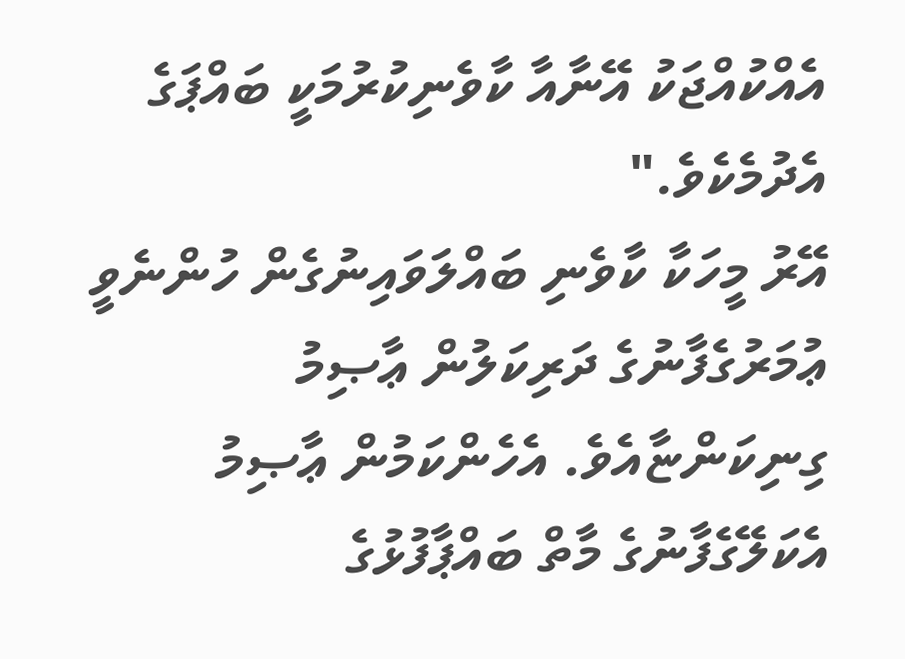އެއްކުއްޖަކު އޭނާއާ ކާވެނިކުރުމަކީ ބައްޕަގެ އެދުމެކެވެ."
އޭރު މީހަކާ ކާވެނި ބައްލަވައިނުގެން ހުންނެވީ ޢުމަރުގެފާނުގެ ދަރިކަލުން ޢާޞިމު ގިނިކަންޏާއެވެ. އެހެންކަމުން ޢާޞިމު އެކަލޭގެފާނުގެ މާތް ބައްޕާފުޅުގެ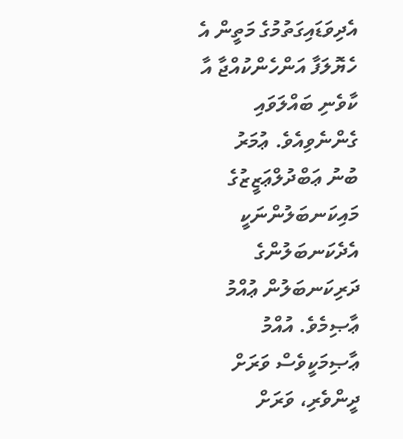އެދިވަޑައިގަތުމުގެ މަތީން އެ ހެޔޮލަފާ އަންހެންކުއްޖާ އާ ކާވެނި ބައްލަވައި ގެންނެވިއެވެ. ޢުމަރު ބުނު ޢަބްދުލްޢަޒީޒުގެ މައިކަނބަލުންނަކީ އެދެކަނބަލުންގެ ދަރިކަނބަލުން ޢުއްމު ޢާޞިމެވެ. އުއްމު ޢާޞިމަކީވެސް ވަރަށް ދީންވެރި، ވަރަށް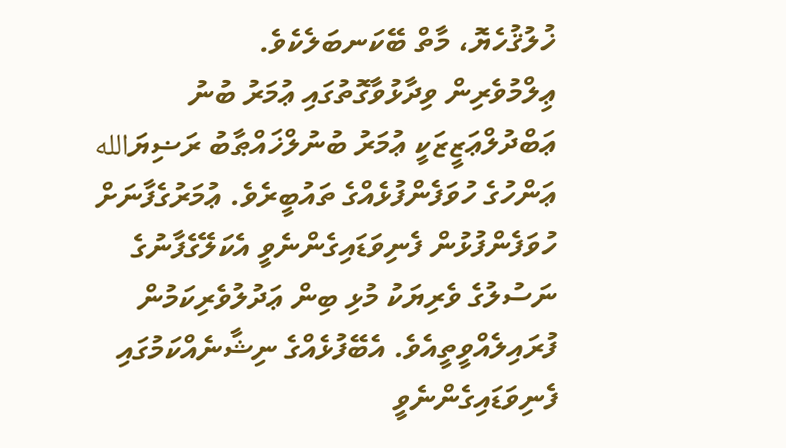ޚުލުޤުހެޔޮ، މާތް ބޭކަނބަލެކެވެ.
ޢިލްމުވެރިން ވިދާޅުވާގޮތުގައި ޢުމަރު ބުނު ޢަބްދުލްޢަޒީޒަކީ ޢުމަރު ބުނުލްޚައްޠާބު ރަޟިޔަالله ޢަންހުގެ ހުވަފެންފުޅެއްގެ ތައުބީރެވެ. ޢުމަރުގެފާނަށް ހުވަފެންފުޅުން ފެނިވަޑައިގެންނެވީ އެކަލޭގެފާނުގެ ނަސުލުގެ ވެރިޔަކު މުޅި ބިން ޢަދުލުވެރިކަމުން ފުރައިލެއްވީތީއެވެ. އެބޭފުޅެއްގެ ނިޝާނެއްކަމުގައި ފެނިވަޑައިގެންނެވީ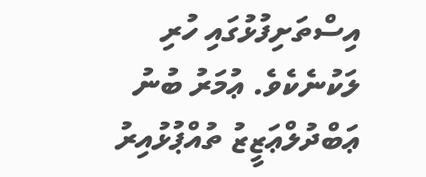އިސްތަށިފުޅުގައި ހުރި ލަކުނެކެވެ. ޢުމަރު ބުނު ޢަބްދުލްޢަޒީޒު ތުއްޕުޅުއިރު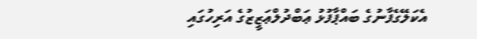އެކަލޭގެފާނުގެ ބައްޕާފުޅު ޢަބްދުލްޢަޒީޒުގެ އަރިހުގައި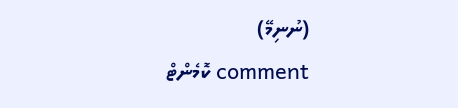(ނުނިމޭ)
comment ކޮމެންޓް